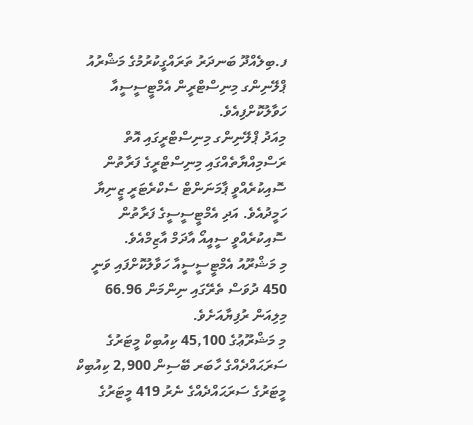ފ.ބިލެއްދޫ ބަނދަރު ތަރައްގީކުރުމުގެ މަޝްރުއު ޕްލޭނިންގ މިނިސްޓްރީން އެމްޓީސީސީއާ ހަވާލުކޮށްފިއެވެ.
މިއަދު ޕްލޭނިންގ މިނިސްޓްރީގައި އޮތް ރަސްމިއްޔާތެއްގައި މިނިސްޓްރީގެ ފަރާތުން ސޮއިކުރެއްވީ ޕާމަނަންޓް ސެކްރެޓަރީ ޒީނިޔާ ހަމީދުއެވެ. އަދި އެމްޓީސީސީގެ ފަރާތުން ސޮއިކުރެއްވީ ސީއީއޯ އާދަމް އާޒިމްއެވެ.
މި މަޝްރޫއު އެމްޓީސީސީއާ ހަވާލުކޮށްފައި ވަނީ 450 ދުވަސް ތެރޭގައި ނިންމަން 66.96 މިލިއަން ރުފިޔާއަށެވެ.
މި މަޝްރޫޢުގެ 45,100 ކިއުބިކް މީޓަރުގެ ސަރަޙައްދެއްގެ ހާބަރ ބޭސިން 2,900 ކިއުބިކް މީޓަރުގެ ސަރަޙައްދެއްގެ ނެރު 419 މީޓަރުގެ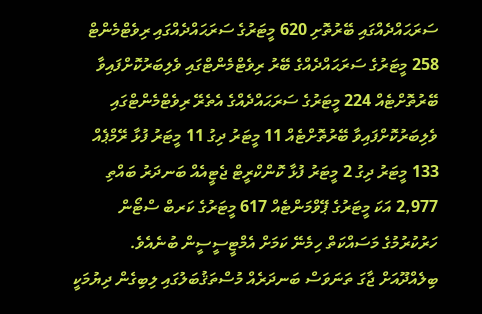ސަރަޙައްދެއްގައި ބޭރުތޮށި 620 މީޓަރުގެ ސަރަޙައްދެއްގައި ރިވެޓްމެންޓް 258 މީޓަރުގެ ސަރަޙައްދެއްގެ ބޭރު ރިވެޓްމެންޓްގައި ވެލިބަރުކޮށްފައިވާ ބޭރުތޮށްޓެއް 224 މީޓަރުގެ ސަރަޙައްދެއްގެ އެތެރޭ ރިވެޓްމެންޓްގައި ވެލިބަރުކޮށްފައިވާ ބޭރުތޮށްޓެއް 11 މީޓަރު ދިގު 11 މީޓަރު ފުޅާ ރޭމްޕެއް 133 މީޓަރު ދިގު 2 މީޓަރު ފުޅާ ކޮންކްރީޓް ޖެޓީއެއް ބަނދަރު ބައްތި 2,977 އަކަ މީޓަރުގެ ޕޭވްމަންޓެއް 617 މީޓަރުގެ ކަރބް ސްޓޯން ހަރުކުރުމުގެ މަސައްކަތް ހިމެނޭ ކަމަށް އެމްޓީސީސީން ބުނެއެވެ.
ބިލެއްދޫއަށް ޖާގަ ތަނަވަސް ބަނދަރެއް މުސްތަޤުބަލުގައި ލިބިގެން ދިޔުމަކީ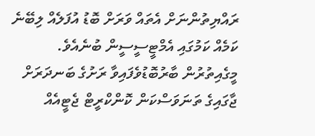ރައްޔިތުންނަށް އެތައް ވަރަށް ބޮޑު އުފަލެއް ލިބޭނެ ކަމެއް ކަމުގައި އެމްޓީސީސީން ބުނެއެވެ.
މީގެއިތުރުން ބާރުބޮޑުވެފައިވާ ރަށުގެ ބަނދަރަށް ޖާގައިގެ ތަނަވަސްކަން ކޮންކްރީޓް ޖެޓީއެއް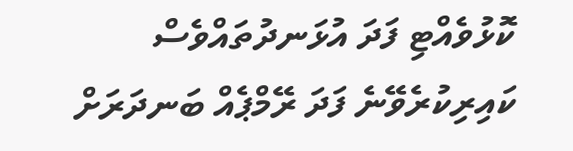ކޮޅުވެއްޓި ފަދަ އުޅަނދުތައްވެސް ކައިރިކުރެވޭނެ ފަދަ ރޭމްޕެއް ބަނދަރަށް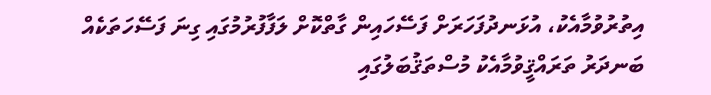އިތުރުވުމާއެކު، އުޅަނދުފަހަރަށް ފަސޭހައިން ގާތްކޮށް ލަފާފުރުމުގައި ގިނަ ފަސޭހަތަކެއް ބަނދަރު ތަރައްޤީވުމާއެކު މުސްތަޤުބަލުގައި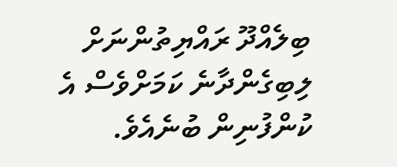ބިލެއްދޫ ރައްޔިތުންނަށް ލިބިގެންދާނެ ކަމަށްވެސް އެ ކުންފުނިން ބުނެއެވެ.